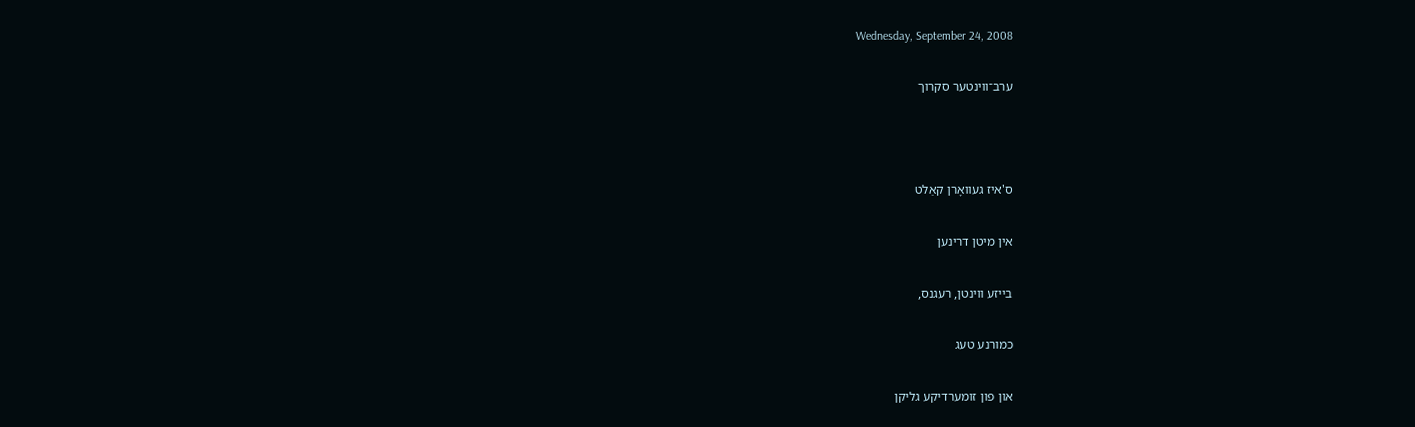Wednesday, September 24, 2008

ערב־ווינטער סקרוך



ס'איז געוואָרן קאַלט

אין מיטן דרינען

בייזע ווינטן, רעגנס,

כמורנע טעג

און פון זומערדיקע גליקן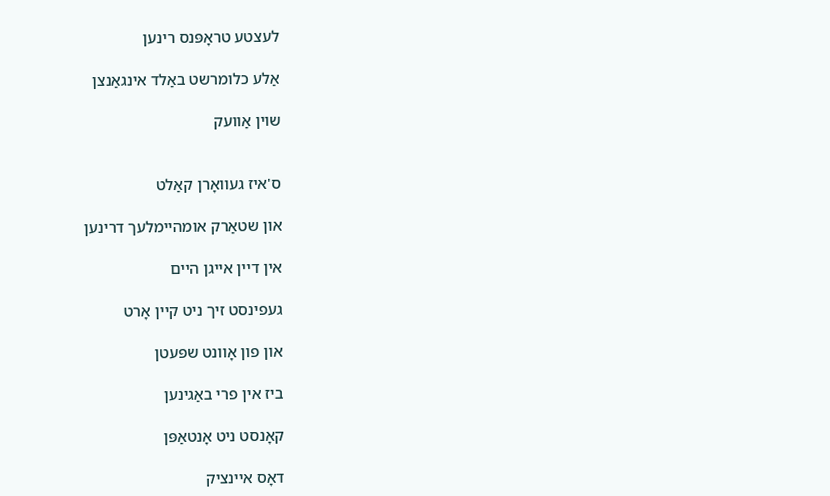לעצטע טראָפּנס רינען

אַלע כלומרשט באַלד אינגאַנצן

שוין אַוועק


ס'איז געוואָרן קאַלט

און שטאַרק אומהיימלעך דרינען

אין דיין אייגן היים

געפינסט זיך ניט קיין אָרט

און פון אָוונט שפּעטן

ביז אין פרי באַגינען

קאָנסט ניט אָנטאַפּן

דאָס איינציק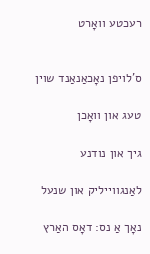רעכטע וואָרט


ס'לויפן נאָכאַנאַנד שוין

טעג און וואָכן

גיך און נודנע

לאַנגווייליק און שנעל

נאָך אַ נס: דאָס האַרץ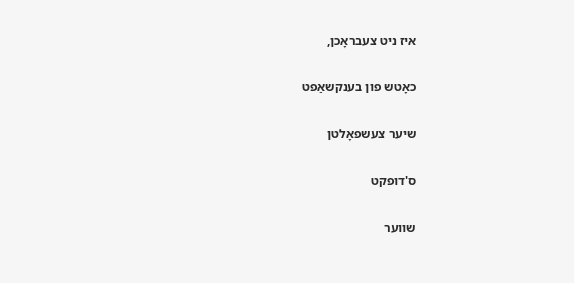איז ניט צעבראָכן,

כאָטש פון בענקשאַפט

שיער צעשפאָלטן

ס'דופקט

שווער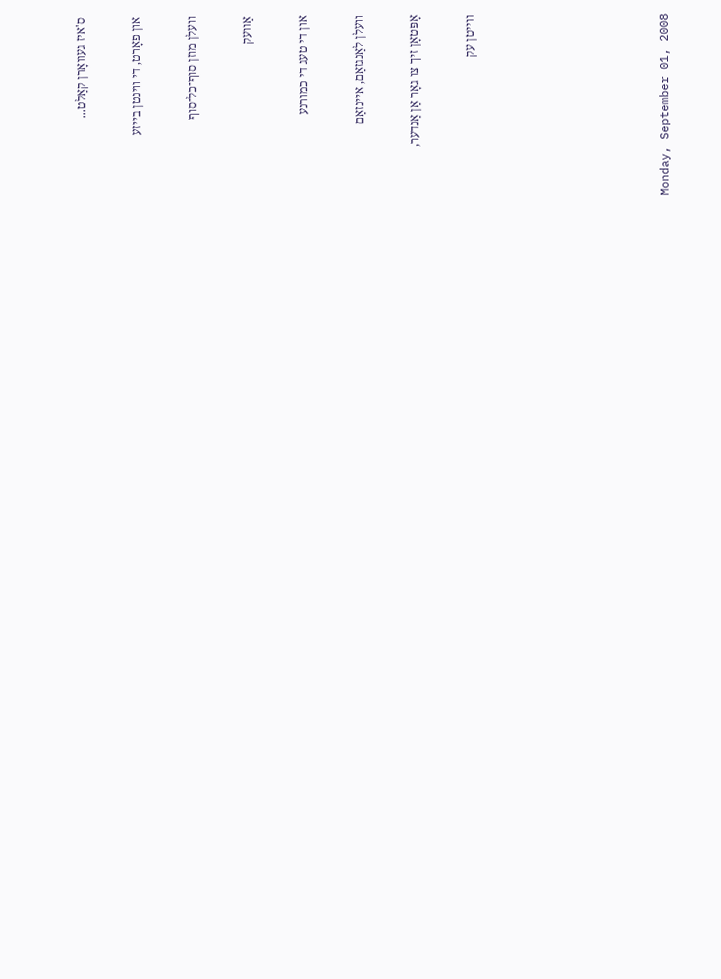ס'איז געוואָרן קאַלט...

און פאָרט, די ווינטן בייזע

וועלן מוזן סוף־כל־סוף

אַוועק

און די טעג די כמורנע

וועלן לאַנגזאַם, איינזאַם

אָפּטאָן זיך צו גאָר אַן אַנדער,

ווייטן עק






Monday, September 01, 2008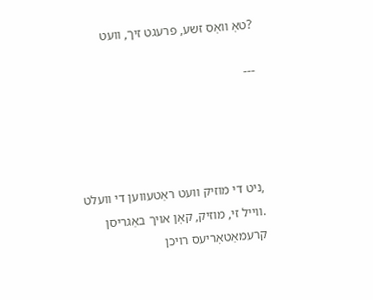?טאׇ וואׇס זשע, פרעגט זיך, וועט

---




,ניט די מוזיק וועט ראַטעווען די וועלט
.ווייל זי, מוזיק, קאׇן אויך באַגריסן קרעמאַטאׇריעס רויכן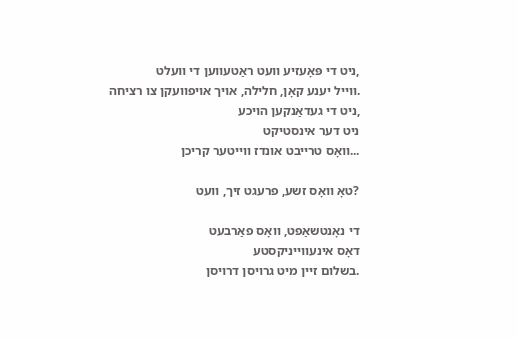,ניט די פּאׇעזיע וועט ראַטעווען די וועלט
.ווייל יענע קאׇן, חלילה, אויך אויפוועקן צו רציחה
,ניט די געדאַנקען הויכע
ניט דער אינסטיקט
...וואׇס טרייבט אונדז ווייטער קריכן

?טאׇ וואׇס זשע, פרעגט זיך, וועט

די נאׇנטשאַפט, וואׇס פאַרבעט
דאׇס אינעווייניקסטע
.בשלום זיין מיט גרויסן דרויסן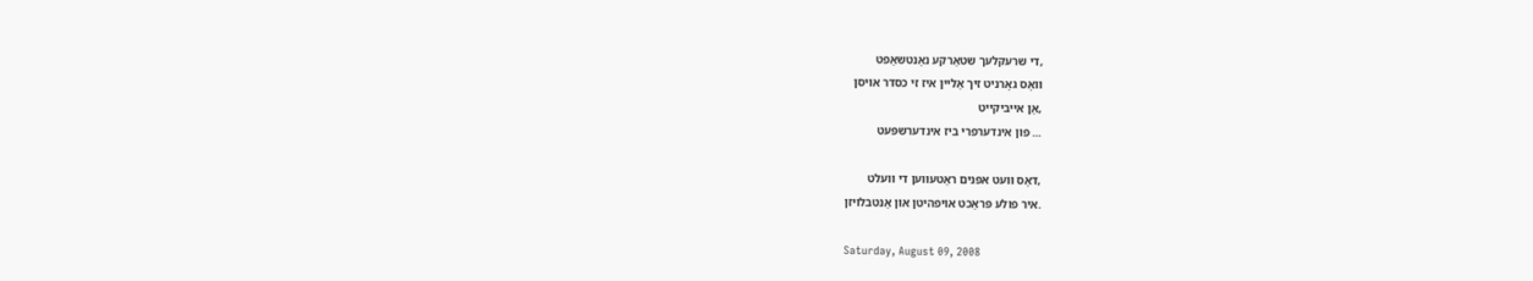,די שרעקלעך שטאַרקע נאׇנטשאַפט
וואׇס גאׇרניט זיך אַליין איז זי כסדר אויסן
,אַן אייביקייט
... פון אינדערפרי ביז אינדערשפּעט

,דאׇס וועט אפּנים ראַטעווען די וועלט
.איר פולע פּראַכט אויפהיטן און אַנטבלויזן

Saturday, August 09, 2008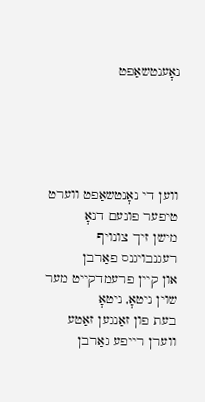נאׇענטשאַפט





ווען די נאׇנטשאַפט ווערט טיפער פונעם דנאׇ
מישן זיך צונויף רעגנבויגנס פאַרבן
און קיין פרעמדקייט מער שוין ניטאׇ, ניטאׇ
בעת פון זאַנגען זאַטע ווערן רייפע גאַרבן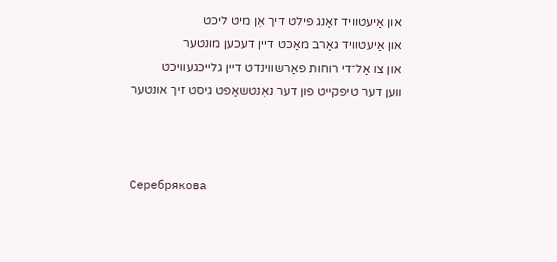און אַיעטוויד זאַנג פילט דיך אׇן מיט ליכט
און אַיעטוויד גאַרב מאַכט דיין דעכען מונטער
און צו אַל־די רוחות פאַרשווינדט דיין גלייכגעוויכט
ווען דער טיפקייט פון דער נאׇנטשאַפט גיסט זיך אונטער



Серебрякова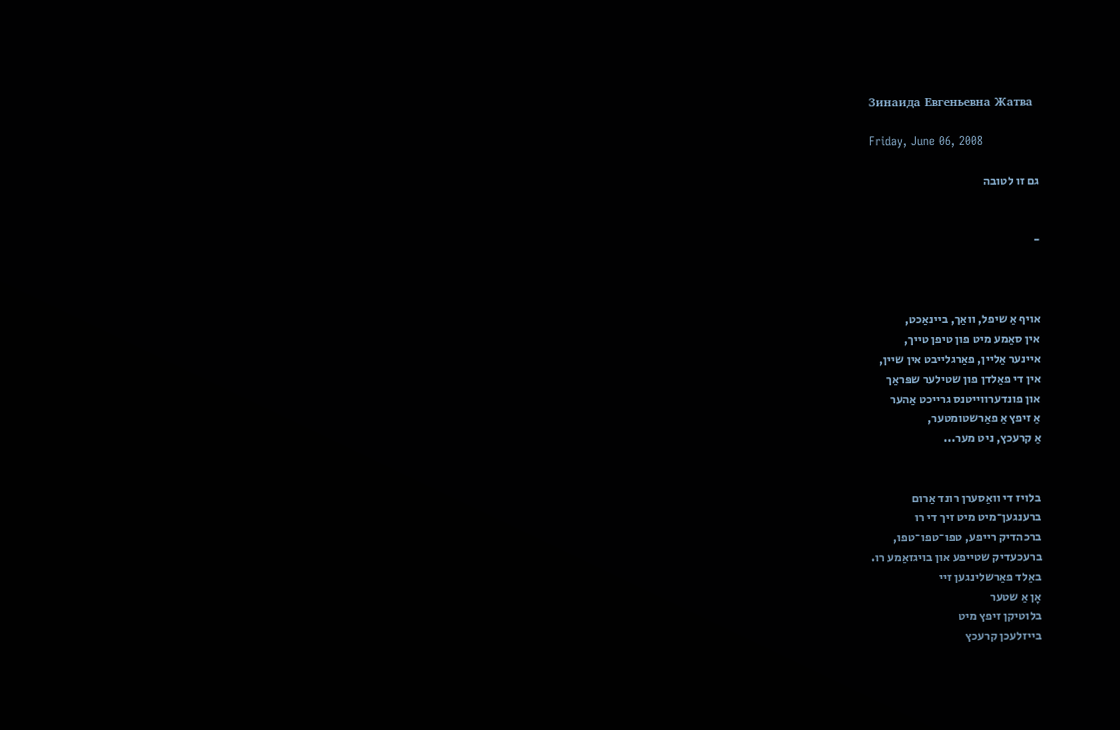Зинаида Евгеньевна Жатва

Friday, June 06, 2008

גם זו לטובה


-



אויף אַ שיפל, וואַך, ביינאַכט,
אין סאַמע מיט פון טיפן טייך,
איינער אַליין, פאַרגלייבט אין שיין,
אין די פאַלדן פון שטילער שפּראַך
און פונדערווייטנס גרייכט אַהער
אַ זיפץ אַ פאַרשטומטער,
אַ קרעכץ, ניט מער...


בלויז די וואַסערן רונד אַרום
ברענגען־מיט מיט זיך די רו
ברכהדיק רייפע, טפו־טפו־טפו,
ברעכעדיק שטייפע און בויגזאַמע רו.
באַלד פאַרשלינגען זיי
אׇן אַ שטער
בלוטיקן זיפץ מיט
בייזלעכן קרעכץ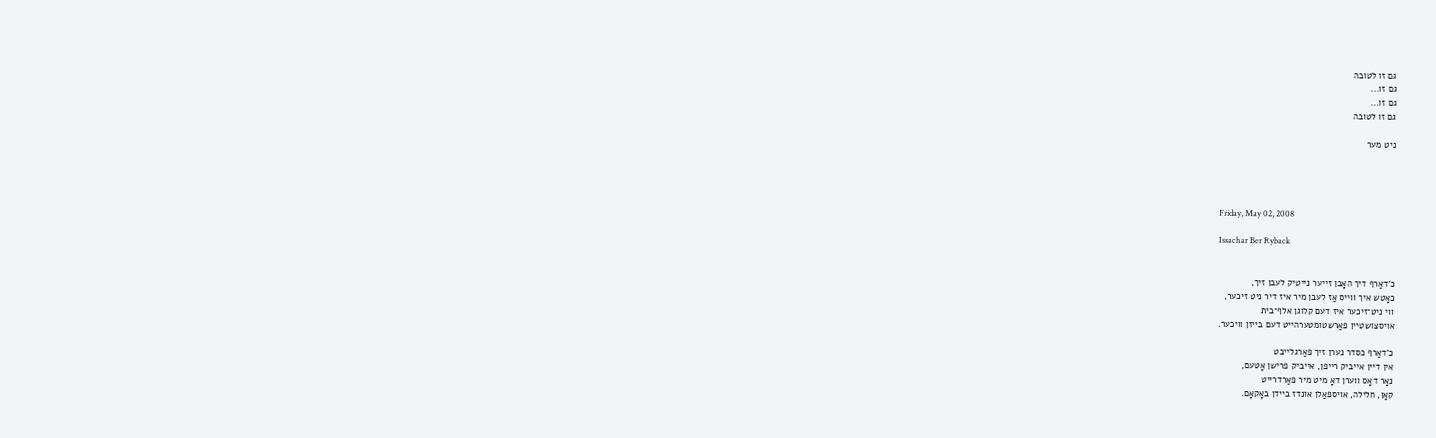גם זו לטובה
גם זו...
גם זו...
גם זו לטובה

ניט מער




Friday, May 02, 2008

Issachar Ber Ryback


כ'דאַרף דיך האׇבן זייער נייטיק לעבן זיך,
כאׇטש איך ווייס אַז לעבן מיר איז דיר ניט זיכער,
ווי ניט־זיכער איז דעם קלוגן אלף־בית
אויסצושטיין פאַרשטומטערהייט דעם בייזן וויכער.

כ'דאַרף כסדר נערן זיך פאַרגלייבט
אין דיין אייביק רייפן, אייביק פרישן אׇטעם,
נאׇר דאׇס ווערן דאׇ מיט מיר פאַרדרייט
קאׇן, חלילה, אויספאַלן אונדז ביידן באׇקאׇם.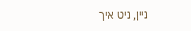ניין, ניט איך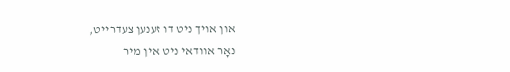און אויך ניט דו זענען צעדרייט,
נאׇר אוודאי ניט אין מיר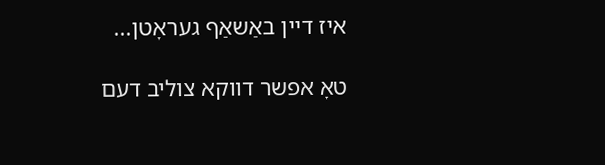איז דיין באַשאַף געראׇטן...

טאׇ אפשר דווקא צוליב דעם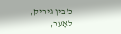כ'בין גיריק, לאׇער,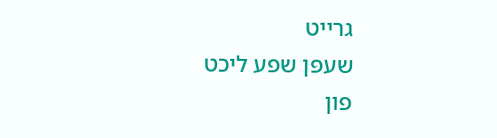גרייט
שעפּן שפע ליכט
פון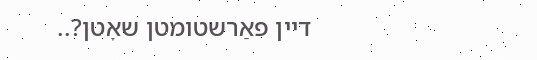דיין פאַרשטומטן שאׇטן?..